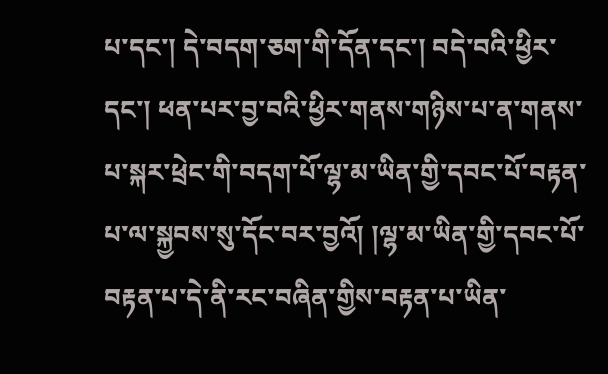པ་དང་། དེ་བདག་ཅག་གི་དོན་དང་། བདེ་བའི་ཕྱིར་དང་། ཕན་པར་བྱ་བའི་ཕྱིར་གནས་གཉིས་པ་ན་གནས་པ་སྐར་ཕྲེང་གི་བདག་པོ་ལྷ་མ་ཡིན་གྱི་དབང་པོ་བརྟན་པ་ལ་སྐྱབས་སུ་དོང་བར་བྱའོ། །ལྷ་མ་ཡིན་གྱི་དབང་པོ་བརྟན་པ་དེ་ནི་རང་བཞིན་གྱིས་བརྟན་པ་ཡིན་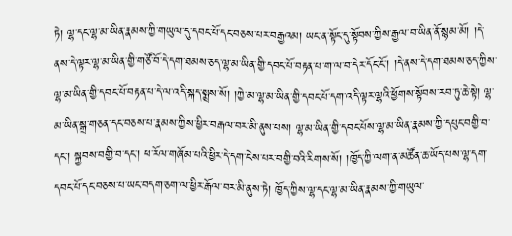ཏེ། ལྷ་དང་ལྷ་མ་ཡིན་རྣམས་ཀྱི་གཡུལ་དུ་དབང་པོ་དང་བཅས་པར་བརྒྱའམ། ཡང་ན་སྟོང་དུ་སྟོབས་ཀྱིས་རྒྱལ་བ་ཡིན་ནོ་སྙམ་མོ། །དེ་ནས་དེ་ལྟར་ལྷ་མ་ཡིན་གྱི་གཙོ་བོ་དེ་དག་ཐམས་ཅད་ལྷ་མ་ཡིན་གྱི་དབང་པོ་བརྟན་པ་ག་ལ་བ་དེར་དོང་ངོ་། །དེ་ནས་དེ་དག་ཐམས་ཅད་ཀྱིས་ལྷ་མ་ཡིན་གྱི་དབང་པོ་བརྟན་པ་དེ་ལ་འདི་སྐད་སྨྲས་སོ། །ཀྱེ་མ་ལྷ་མ་ཡིན་གྱི་དབང་པོ་དག་འདི་ལྟར་ལྷའི་ཕྱོགས་སྟོབས་རབ་ཏུ་ཆེ་སྟེ། ལྷ་མ་ཡིན་སྒྲ་གཅན་དང་བཅས་པ་རྣམས་ཀྱིས་ཕྱིར་བརྒལ་བར་མི་ནུས་པས། ལྷ་མ་ཡིན་གྱི་དབང་པོས་ལྷ་མ་ཡིན་རྣམས་ཀྱི་དཔུང་བགྱི་བ་དང་། སྐྱབས་བགྱི་བ་དང་། ཕ་རོལ་གཞོམ་པའི་ཕྱིར་དེ་དག་ངེས་པར་བགྱི་བའི་རིགས་སོ། །ཁྱོད་ཀྱི་ལག་ན་མཚོན་ཆ་ཡོད་པས་ལྷ་དག་དབང་པོ་དང་བཅས་པ་ཡང་བདག་ཅག་ལ་ཕྱིར་རྒོལ་བར་མི་ནུས་ཏེ། ཁྱོད་ཀྱིས་ལྷ་དང་ལྷ་མ་ཡིན་རྣམས་ཀྱི་གཡུལ་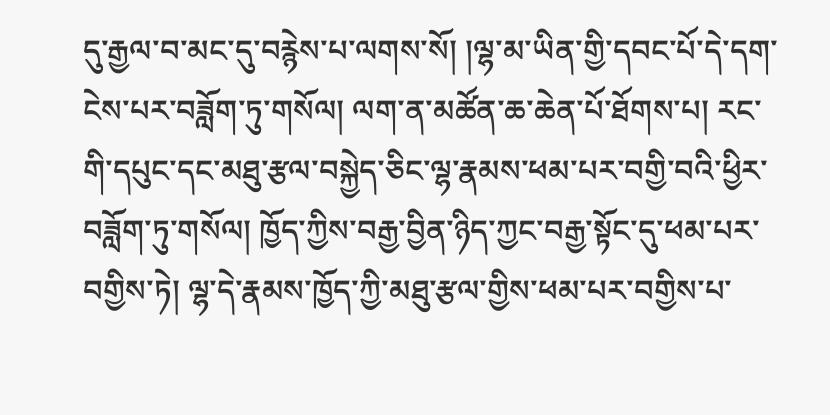དུ་རྒྱལ་བ་མང་དུ་བརྙེས་པ་ལགས་སོ། །ལྷ་མ་ཡིན་གྱི་དབང་པོ་དེ་དག་ངེས་པར་བཟློག་ཏུ་གསོལ། ལག་ན་མཚོན་ཆ་ཆེན་པོ་ཐོགས་པ། རང་གི་དཔུང་དང་མཐུ་རྩལ་བསྐྱེད་ཅིང་ལྷ་རྣམས་ཕམ་པར་བགྱི་བའི་ཕྱིར་བཟློག་ཏུ་གསོལ། ཁྱོད་ཀྱིས་བརྒྱ་བྱིན་ཉིད་ཀྱང་བརྒྱ་སྟོང་དུ་ཕམ་པར་བགྱིས་ཏེ། ལྷ་དེ་རྣམས་ཁྱོད་ཀྱི་མཐུ་རྩལ་གྱིས་ཕམ་པར་བགྱིས་པ་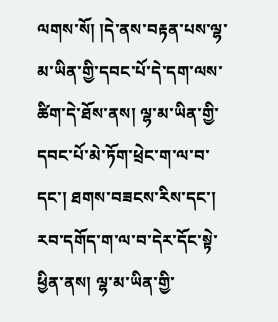ལགས་སོ། །དེ་ནས་བརྟན་པས་ལྷ་མ་ཡིན་གྱི་དབང་པོ་དེ་དག་ལས་ཚིག་དེ་ཐོས་ནས། ལྷ་མ་ཡིན་གྱི་དབང་པོ་མེ་ཏོག་ཕྲེང་ག་ལ་བ་དང་། ཐགས་བཟངས་རིས་དང་། རབ་དགོད་ག་ལ་བ་དེར་དོང་སྟེ་ཕྱིན་ནས། ལྷ་མ་ཡིན་གྱི་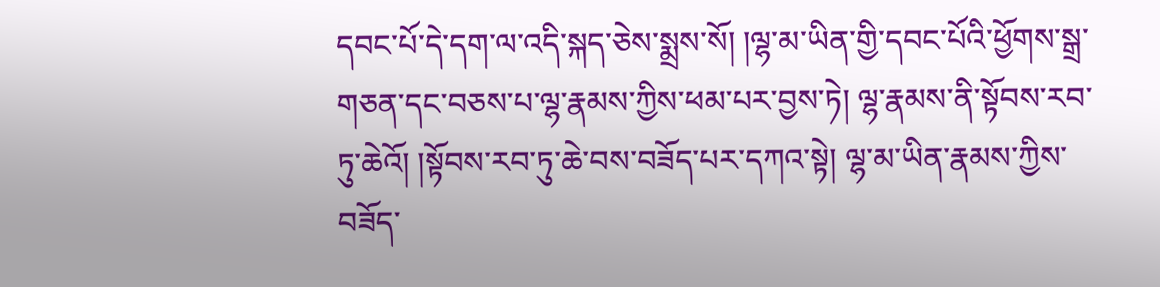དབང་པོ་དེ་དག་ལ་འདི་སྐད་ཅེས་སྨྲས་སོ། །ལྷ་མ་ཡིན་གྱི་དབང་པོའི་ཕྱོགས་སྒྲ་གཅན་དང་བཅས་པ་ལྷ་རྣམས་ཀྱིས་ཕམ་པར་བྱས་ཏེ། ལྷ་རྣམས་ནི་སྟོབས་རབ་ཏུ་ཆེའོ། །སྟོབས་རབ་ཏུ་ཆེ་བས་བཟོད་པར་དཀའ་སྟེ། ལྷ་མ་ཡིན་རྣམས་ཀྱིས་བཟོད་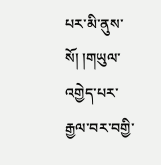པར་མི་ནུས་སོ། །གཡུལ་འགྱེད་པར་རྒྱལ་བར་བགྱི་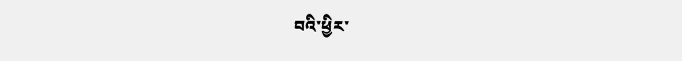བའི་ཕྱིར་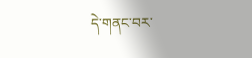དེ་གནང་བར་